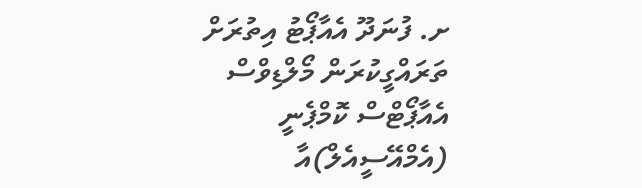ށ. ފުނަދޫ އެއާޕޯޓު އިތުރަށް ތަރައްގީކުރަން މޯލްޑިވްސް އެއާޕޯޓްސް ކޮމްޕެނީ (އެމްއޭސީއެލް)އާ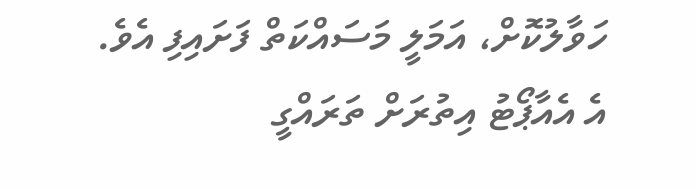ހަވާލުކޮށް، އަމަލީ މަސައްކަތް ފަށައިފި އެވެ.
އެ އެއާޕޯޓު އިތުރަށް ތަރައްގީ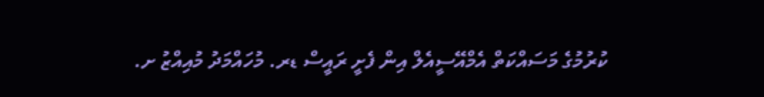ކުރުމުގެ މަސައްކަތް އެމްއޭސީއެލް އިން ފެށީ ރައީސް ޑރ. މުހައްމަދު މުއިއްޒު ށ.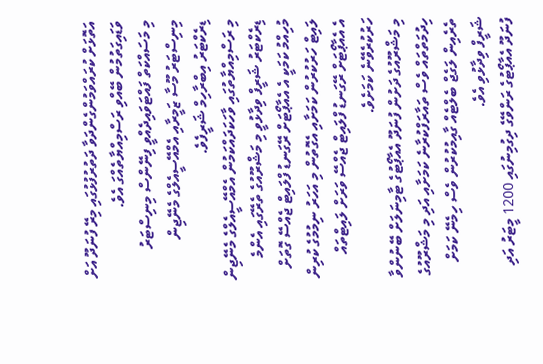އަތޮޅަށް ކުރައްވަމުންގެންދަވާ ދަތުރުފުޅުގައި މިރޭ ފުނަދޫ އަށް ވަޑައިގަތުމުން ބޭއްވި ރަސްމިއްޔާތެއްގަ އެވެ.
މި މަސައްކަތް ފައްޓަވައިދެއްވީ ފިނޭންސް މިނިސްޓަރު މިނިސްޓަރު މޫސާ ޒަމީރާއި އެމްއޭސީއެލްގެ މެނޭޖިން ޑިރެކްޓަރު އިބްރާހިމް ޝަރީފެވެ.
މި ރަސްމިއްޔާތުގައި ވާހަކަދައްކަމުން އެމްއޭސީއެލްގެ މެނޭޖިން ޑިރެކްޓަރު ޝަރީފް ވިދާޅުވީ މި މަޝްރޫއުގެ ތެރޭގައި އެންމެ މުހިއްމު ކަމަކީ އެ އެއާޕޯޓަށް ރޭގަނޑު ފްލައިޓް ޖެއްސޭ ގޮތަށް ލައިޓް ހަރުކުރުން ކަމަށާއި އެގޮތުން މި އަހަރު ނިމުމުގެ ކުރިން އެ އެއާޕޯޓަށް ރޭގަނޑު ފްލައިޓް ޖެއްސޭ ވަރަށް ލައިޓްތައް ހަރުކުރެވޭނެ ކަމަށެވެ.
މި މަޝްރޫއުގެ ދަށުން ފުނަދޫ އެއާޕޯޓުގެ ޓާމިނަލަށް ބޭނުންވާ ހިދުމަތްތައް ވެސް ތައާރަފްކުރާނެ ކަމަށާއި އަދި މި މަޝްރޫއުގެ ތެރެއިން ލަގެޖް ބެލްޓެއް ގާއިމުކުރުން ވެސް ހިމެނޭ ކަމަށް ޝަރީފް ވިދާޅުވި އެވެ.
ފުނަދޫ އެއާޕޯޓުގެ ރަންވޭގެ ދިގުމިނުގައި 1200 މީޓަރު އަދި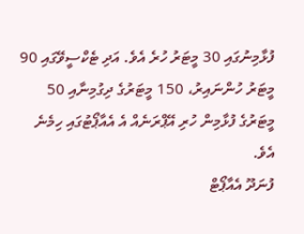ފުޅާމިނުގައި 30 މީޓަރު ހުރެ އެވެ. އަދި ޓެކްސީވޭގައި 90 މީޓަރު ހުންނައިރު، 150 މީޓަރުގެ ދިގުމިނާއި 50 މީޓަރުގެ ފުޅާމިން ހުރި އޭޕްރަނެއް އެ އެއާޕޯޓުގައި ހިމެނެ އެވެ.
ފުނަދޫ އެއާޕޯޓް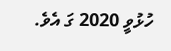ހުޅުވީ 2020 ގަ އެވެ.